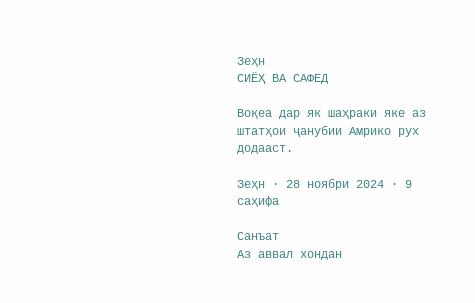Зеҳн
СИЁҲ ВА САФЕД

Воқеа дар як шаҳраки яке аз штатҳои ҷанубии Амрико рух додааст.

Зеҳн · 28 ноябри 2024 · 9 саҳифа

Санъат
Аз аввал хондан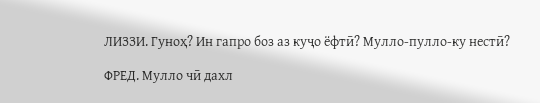ЛИЗЗИ. Гуноҳ? Ин гапро боз аз куҷо ёфтӣ? Мулло-пулло-ку нестӣ?

ФРЕД. Мулло чӣ дахл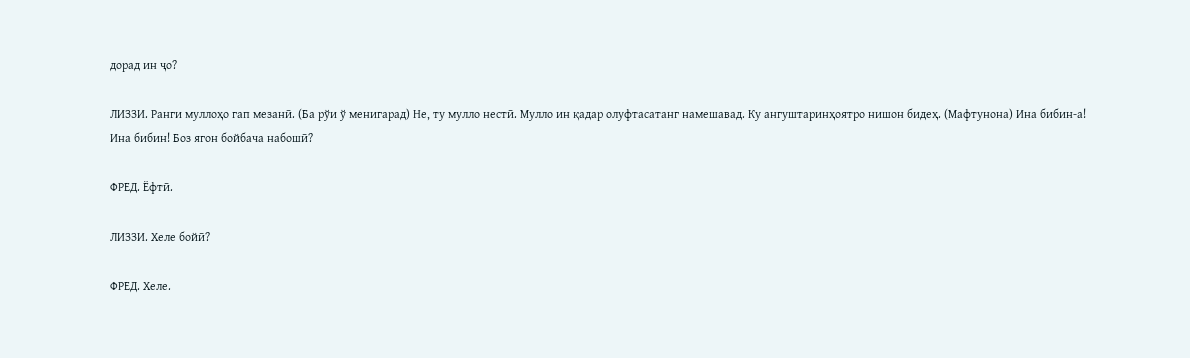дорад ин ҷо?

ЛИЗЗИ. Ранги муллоҳо гап мезанӣ. (Ба рўи ў менигарад) Не, ту мулло нестӣ. Мулло ин қадар олуфтасатанг намешавад. Ку ангуштаринҳоятро нишон бидеҳ. (Мафтунона) Ина бибин-а! Ина бибин! Боз ягон бойбача набошӣ?

ФРЕД. Ёфтӣ.

ЛИЗЗИ. Хеле бойӣ?

ФРЕД. Хеле.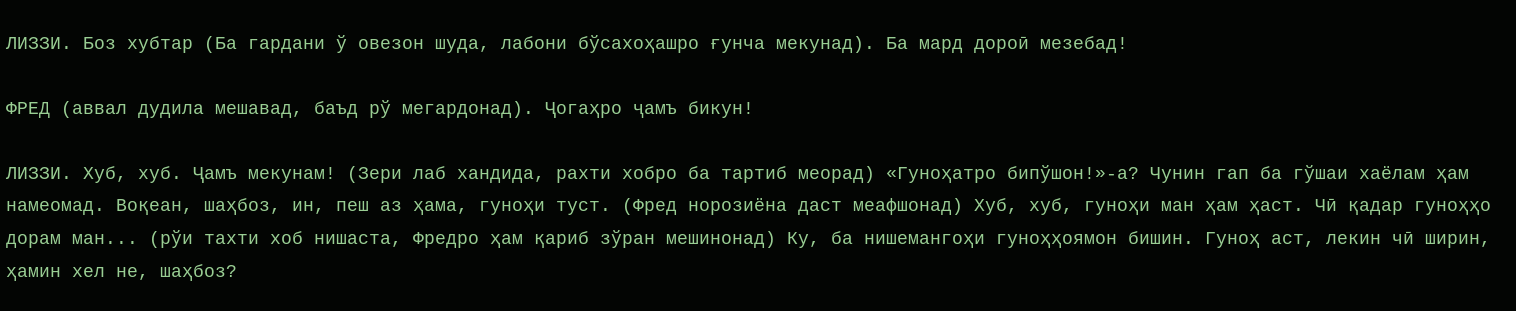ЛИЗЗИ. Боз хубтар (Ба гардани ў овезон шуда, лабони бўсахоҳашро ғунча мекунад). Ба мард дороӣ мезебад!

ФРЕД (аввал дудила мешавад, баъд рў мегардонад). Ҷогаҳро ҷамъ бикун!

ЛИЗЗИ. Хуб, хуб. Ҷамъ мекунам! (Зери лаб хандида, рахти хобро ба тартиб меорад) «Гуноҳатро бипўшон!»-а? Чунин гап ба гўшаи хаёлам ҳам намеомад. Воқеан, шаҳбоз, ин, пеш аз ҳама, гуноҳи туст. (Фред норозиёна даст меафшонад) Хуб, хуб, гуноҳи ман ҳам ҳаст. Чӣ қадар гуноҳҳо дорам ман... (рўи тахти хоб нишаста, Фредро ҳам қариб зўран мешинонад) Ку, ба нишемангоҳи гуноҳҳоямон бишин. Гуноҳ аст, лекин чӣ ширин, ҳамин хел не, шаҳбоз?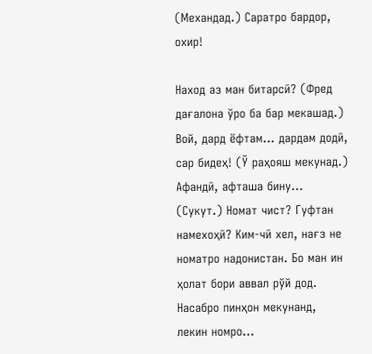(Механдад.) Саратро бардор, охир!

Наход аз ман битарсӣ? (Фред дағалона ўро ба бар мекашад.) Вой, дард ёфтам... дардам додӣ, сар бидеҳ! (Ў раҳояш мекунад.) Афандӣ, афташа бину... (Сукут.) Номат чист? Гуфтан намехоҳӣ? Ким-чӣ хел, нағз не номатро надонистан. Бо ман ин ҳолат бори аввал рўй дод. Насабро пинҳон мекунанд, лекин номро...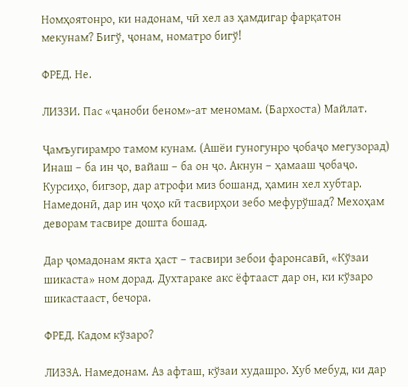Номҳоятонро, ки надонам, чӣ хел аз ҳамдигар фарқатон мекунам? Бигў, ҷонам, номатро бигў!

ФРЕД. Не.

ЛИЗЗИ. Пас «ҷаноби беном»-ат меномам. (Бархоста) Майлат.

Ҷамъугирамро тамом кунам. (Ашёи гуногунро ҷобаҷо мегузорад) Инаш – ба ин ҷо, вайаш – ба он ҷо. Акнун – ҳамааш ҷобаҷо. Курсиҳо, бигзор, дар атрофи миз бошанд, ҳамин хел хубтар. Намедонӣ, дар ин ҷоҳо кӣ тасвирҳои зебо мефурўшад? Мехоҳам деворам тасвире дошта бошад.

Дар ҷомадонам якта ҳаст – тасвири зебои фаронсавӣ, «Кўзаи шикаста» ном дорад. Духтараке акс ёфтааст дар он, ки кўзаро шикастааст, бечора.

ФРЕД. Кадом кўзаро?

ЛИЗЗА. Намедонам. Аз афташ, кўзаи худашро. Хуб мебуд, ки дар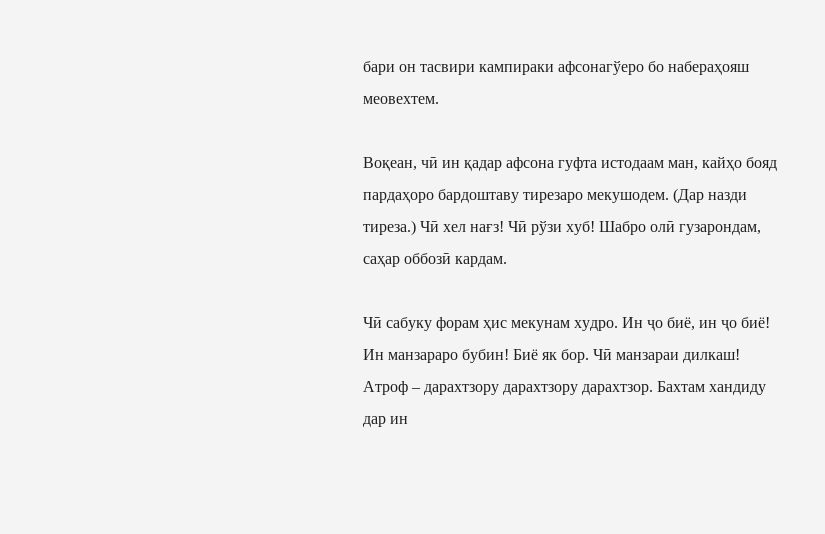бари он тасвири кампираки афсонагўеро бо набераҳояш меовехтем.

Воқеан, чӣ ин қадар афсона гуфта истодаам ман, кайҳо бояд пардаҳоро бардоштаву тирезаро мекушодем. (Дар назди тиреза.) Чӣ хел нағз! Чӣ рўзи хуб! Шабро олӣ гузарондам, саҳар оббозӣ кардам.

Чӣ сабуку форам ҳис мекунам худро. Ин ҷо биё, ин ҷо биё! Ин манзараро бубин! Биё як бор. Чӣ манзараи дилкаш! Атроф – дарахтзору дарахтзору дарахтзор. Бахтам хандиду дар ин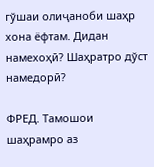гўшаи олиҷаноби шаҳр хона ёфтам. Дидан намехоҳӣ? Шаҳратро дўст намедорӣ?

ФРЕД. Тамошои шаҳрамро аз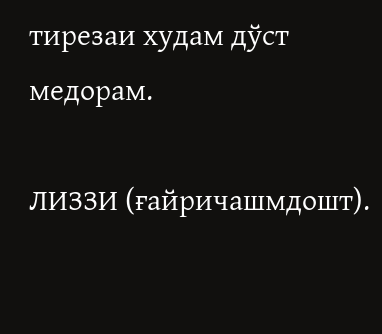тирезаи худам дўст медорам.

ЛИЗЗИ (ғайричашмдошт).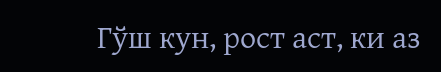Гўш кун, рост аст, ки аз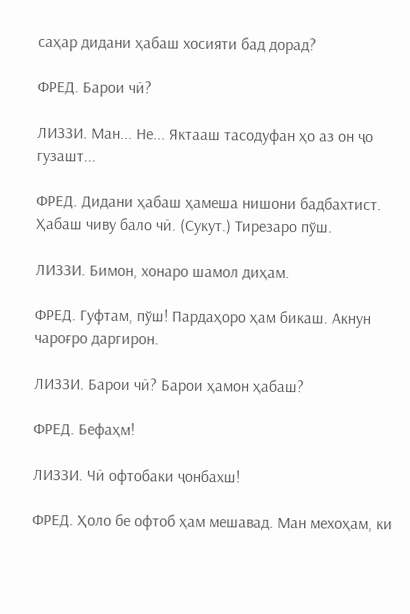саҳар дидани ҳабаш хосияти бад дорад?

ФРЕД. Барои чӣ?

ЛИЗЗИ. Ман... Не... Яктааш тасодуфан ҳо аз он ҷо гузашт...

ФРЕД. Дидани ҳабаш ҳамеша нишони бадбахтист. Ҳабаш чиву бало чӣ. (Сукут.) Тирезаро пўш.

ЛИЗЗИ. Бимон, хонаро шамол диҳам.

ФРЕД. Гуфтам, пўш! Пардаҳоро ҳам бикаш. Акнун чароғро даргирон.

ЛИЗЗИ. Барои чӣ? Барои ҳамон ҳабаш?

ФРЕД. Бефаҳм!

ЛИЗЗИ. Чӣ офтобаки ҷонбахш!

ФРЕД. Ҳоло бе офтоб ҳам мешавад. Ман мехоҳам, ки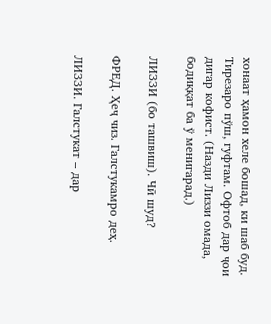хонаат ҳамон хеле бошад, ки шаб буд. Тирезаро пўш, гуфтам. Офтоб дар ҷои дигар кофист. (Назди Лиззи омада, бодиққат ба ў менигарад.)

ЛИЗЗИ (бо ташвиш). Чӣ шуд?

ФРЕД. Ҳеҷ чиз. Галстукамро деҳ.

ЛИЗЗИ. Галстукат – дар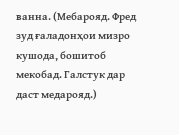ванна. (Мебарояд. Фред зуд ғаладонҳои мизро кушода, бошитоб мекобад. Галстук дар даст медарояд.)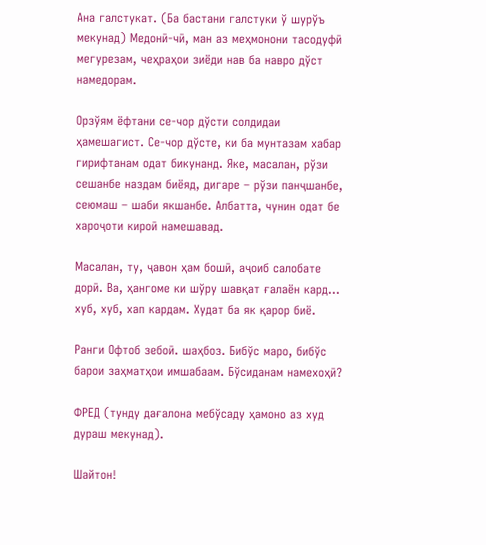Ана галстукат. (Ба бастани галстуки ў шурўъ мекунад) Медонӣ-чӣ, ман аз меҳмонони тасодуфӣ мегурезам, чеҳраҳои зиёди нав ба навро дўст намедорам.

Орзўям ёфтани се-чор дўсти солдидаи ҳамешагист. Се-чор дўсте, ки ба мунтазам хабар гирифтанам одат бикунанд. Яке, масалан, рўзи сешанбе наздам биёяд, дигаре – рўзи панҷшанбе, сеюмаш – шаби якшанбе. Албатта, чунин одат бе хароҷоти кироӣ намешавад.

Масалан, ту, ҷавон ҳам бошӣ, аҷоиб салобате дорӣ. Ва, ҳангоме ки шўру шавқат ғалаён кард... хуб, хуб, хап кардам. Худат ба як қарор биё.

Ранги Офтоб зебоӣ. шаҳбоз. Бибўс маро, бибўс барои заҳматҳои имшабаам. Бўсиданам намехоҳӣ?

ФРЕД (тунду дағалона мебўсаду ҳамоно аз худ дураш мекунад).

Шайтон!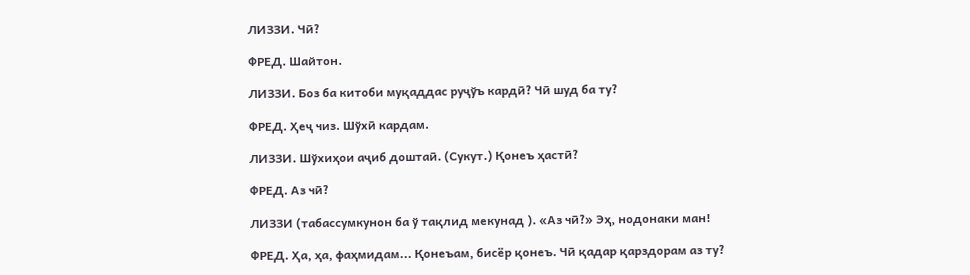ЛИЗЗИ. Чӣ?

ФРЕД. Шайтон.

ЛИЗЗИ. Боз ба китоби муқаддас руҷўъ кардӣ? Чӣ шуд ба ту?

ФРЕД. Ҳеҷ чиз. Шўхӣ кардам.

ЛИЗЗИ. Шўхиҳои аҷиб доштаӣ. (Сукут.) Қонеъ ҳастӣ?

ФРЕД. Аз чӣ?

ЛИЗЗИ (табассумкунон ба ў тақлид мекунад ). «Аз чӣ?» Эҳ, нодонаки ман!

ФРЕД. Ҳа, ҳа, фаҳмидам... Қонеъам, бисёр қонеъ. Чӣ қадар қарздорам аз ту?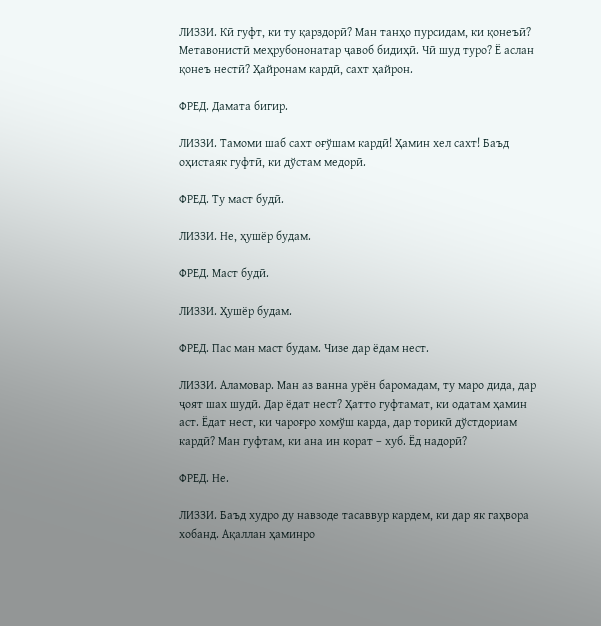ЛИЗЗИ. Кӣ гуфт, ки ту қарздорӣ? Ман танҳо пурсидам, ки қонеъӣ? Метавонистӣ меҳрубононатар ҷавоб бидиҳӣ. Чӣ шуд туро? Ё аслан қонеъ нестӣ? Ҳайронам кардӣ, сахт ҳайрон.

ФРЕД. Дамата бигир.

ЛИЗЗИ. Тамоми шаб сахт оғўшам кардӣ! Ҳамин хел сахт! Баъд оҳистаяк гуфтӣ, ки дўстам медорӣ.

ФРЕД. Ту маст будӣ.

ЛИЗЗИ. Не, ҳушёр будам.

ФРЕД. Маст будӣ.

ЛИЗЗИ. Ҳушёр будам.

ФРЕД. Пас ман маст будам. Чизе дар ёдам нест.

ЛИЗЗИ. Аламовар. Ман аз ванна урён баромадам, ту маро дида, дар ҷоят шах шудӣ. Дар ёдат нест? Ҳатто гуфтамат, ки одатам ҳамин аст. Ёдат нест, ки чароғро хомўш карда, дар торикӣ дўстдориам кардӣ? Ман гуфтам, ки ана ин корат – хуб. Ёд надорӣ?

ФРЕД. Не.

ЛИЗЗИ. Баъд худро ду навзоде тасаввур кардем, ки дар як гаҳвора хобанд. Ақаллан ҳаминро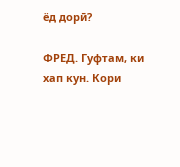ёд дорӣ?

ФРЕД. Гуфтам, ки хап кун. Кори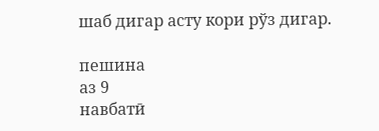шаб дигар асту кори рўз дигар.

пешина
аз 9
навбатӣ